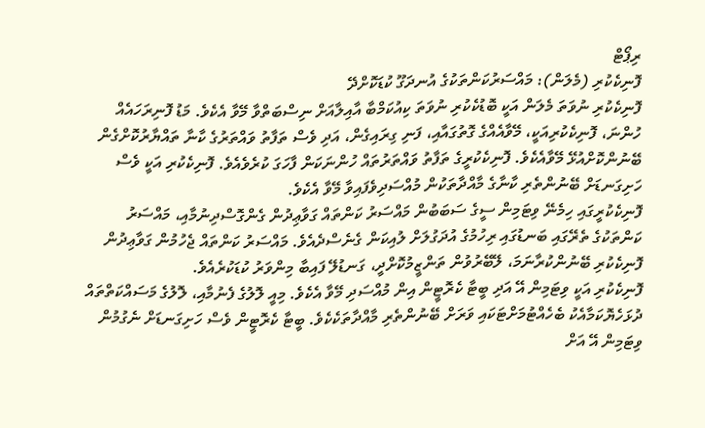ރިޕޯޓް
ފޮނިކެކުރި (މެލަން): މައްސަރުކަންތަކުގެ އުނދަގޫ ކުޑަކޮށްދޭ
ފޮނިކެކުރި ނުވަތަ މެލަން އަކީ ބޮޑުކެކުރި ނުވަތަ ކިއުކަމްބާ އާއިލާއަށް ނިސްބަތްވާ މޭވާ އެކެވެ. މަޑު ފޮނިރަހައެއް ހުންނަ، ފޮނިކެކުރިއަކީ، މޭވާއެއްގެ ގޮތުގައާއި، ފަނި ގިރައިގެން، އަދި ވެސް ތަފާތު ވައްތަރުގެ ކާނާ ތައްޔާރުކޮށްގެން ބޭނުންކޮށްއުޅޭ މޭވާއެކެވެ. ފޮނިކެކުރީގެ ތަފާތު ވައްތަރުތައް ހުންނަކަން ފާހަގަ ކުރެވެއެވެ. ފޮނިކެކުރި އަކީ ވެސް ހަށިގަނޑަށް ބޭނުންތެރި ކާނާގެ މާއްދާތަކުން މުއްސަދިވެފައިވާ މޭވާ އެކެވެ.
ފޮނިކެކުރީގައި ހިމެނޭ ވިޓަމިން ސީގެ ސަބަބުން މައްސަރު ކަންތައް ގަވާޢިދުން ގެންގޮސްދިނުމާއި، މައްސަރު ކަންތަކުގެ ތެރޭގައި ބަނޑުގައި ރިހުމުގެ އުދަގުލަށް ލުއިކަން ގެނެސްދެއެވެ. މައްސަރު ކަންތައް ޖެހުމުން ގަވާޢިދުން ފޮނިކެކުރި ބޭނުންކުރާނަމަ، ލޭބޭރުވުން ތަންޒީމުކޮށްދީ، ގަނޑުލޭ ފައިބާ މިންވަރު ކުޑަކުރެއެވެ.
ފޮނިކެކުރި އަކީ ވިޓަމިން އޭ އަދި ބީޓާ ކެރޮޓީން އިން މުއްސަދި މޭވާ އެކެވެ. މިއީ ލޮލުގެ ފެނުމާއި، ލޮލުގެ މަސައްކަތްތައް ދުޅަހެޔޮކަމާއެކު ބެހެއްޓުމަށްޓަކައި ވަރަށް ބޭނުންތެރި މާއްދާތަކެކެވެ. ބީޓާ ކެރޮޓީން ވެސް ހަށިގަނޑަށް ނެގުމުން ވިޓަމިން އޭ އަށް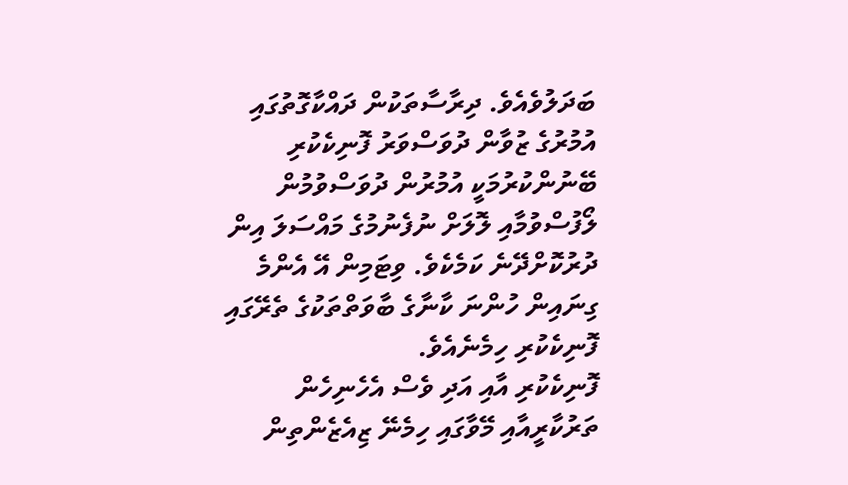ބަދަލުވެއެވެ. ދިރާސާތަކުން ދައްކާގޮތުގައި އުމުރުގެ ޒުވާން ދުވަސްވަރު ފޮނިކެކުރި ބޭނުންކުރުމަކީ އުމުރުން ދުވަސްވުމުން ލޯފުސްވުމާއި ލޮލަށް ނުފެނުމުގެ މައްސަލަ އިން ދުރުކޮށްދޭނެ ކަމެކެވެ. ވިޓަމިން އޭ އެންމެ ގިނައިން ހުންނަ ކާނާގެ ބާވަތްތަކުގެ ތެރޭގައި ފޮނިކެކުރި ހިމެނެއެވެ.
ފޮނިކެކުރި އާއި އަދި ވެސް އެހެނިހެން ތަރުކާރީއާއި މޭވާގައި ހިމެނޭ ޒިއެޒެންތިން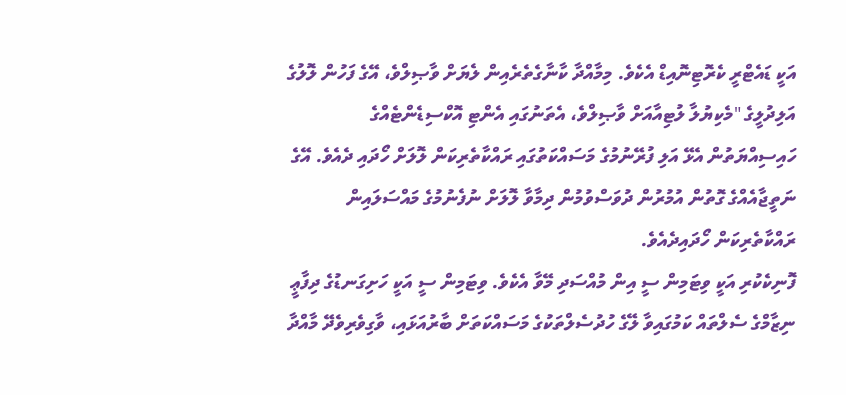އަކީ ޑައެޓްރީ ކެރޮޓިނޮއިޑް އެކެވެ. މިމާއްދާ ކާނާގެތެރެއިން ލެޔަށް ވާޞިލްވެ، އޭގެ ފަހުން ލޮލުގެ އަލިދުލީގެ "މެކިޔުލާ ލުޓިއާއަށް ވާޞިލްވެ، އެތަނުގައި އެންޓި އޮކްސިޑެންޓެއްގެ ހައިސިއްޔަތުން އެޅޭ އަލި ފުރޭނުމުގެ މަސައްކަތުގައި ރައްކާތެރިކަން ލޮލަށް ހޯދައި ދެއެވެ. އޭގެ ނަތީޖާއެއްގެ ގޮތުން އުމުރުން ދުވަސްވުމުން ދިމާވާ ލޮލަށް ނުފެނުމުގެ މައްސަލައިން ރައްކާތެރިކަން ހޯދައިދެއެވެ.
ފޮނިކެކުރި އަކީ ވިޓަމިން ސީ އިން މުއްސަދި މޭވާ އެކެވެ. ވިޓަމިން ސީ އަކީ ހަށިގަނޑުގެ ދިފާޢީ ނިޒާމްގެ ސެލްތައް ކަމުގައިވާ ލޭގެ ހުދުސެލްތަކުގެ މަސައްކަތަށް ބާރުއަޅައި، ވާގިވެރިވެދޭ މާއްދާ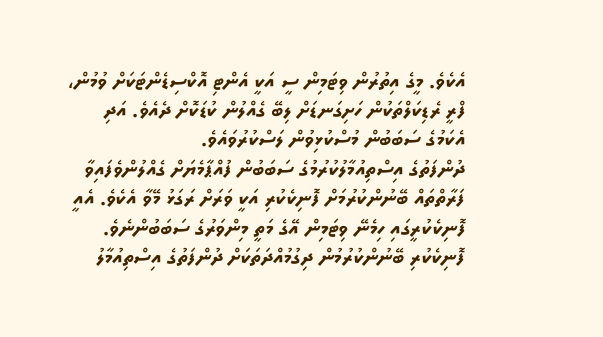އެކެވެ. މީގެ އިތުރުން ވިޓަމިން ސީ އަކީ އެންޓި އޮކްސިޑެންޓަކަށް ވުމުން، ފްރީ ރެޑިކަލްތަކުން ހަށިގަނޑަށް ލިބޭ ގެއްލުން ކުޑަކޮށް ދެއެވެ. އަދި އެކަމުގެ ސަބަބުން މުސްކުޅިވުން ލަސްކުރުވައެވެ.
ދުންފަތުގެ އިސްތިއުމާލުކުރުމުގެ ސަބަބުން ފުއްޕާމެޔަށް ގެއްލުންވެފައިވާ ފަރާތްތައް ބޭނުންކުރުމަށް ފޮނިކެކުރި އަކީ ވަރަށް ރަގަޅު މޭވާ އެކެވެ. އެއީ ފޮނިކެކުރީގައި ހިމެނޭ ވިޓަމިން އޭގެ މަތީ މިންވަރުގެ ސަބަބުންނެވެ. ފޮނިކެކުރި ބޭނުންކުރުމުން ދިގުމުއްދަތަކަށް ދުންފަތުގެ އިސްތިއުމާލު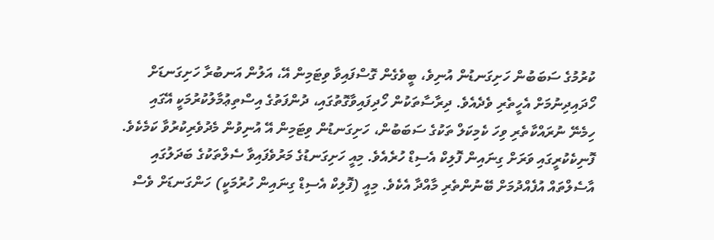ކުރުމުގެ ސަބަބުން ހަށިގަނޑުން އުނިވެ، ބީވެގެން ގޮސްފައިވާ ވިޓަމިން އޭ، އަލުން އަނބުރާ ހަށިގަނޑަށް ހޯދައިދިނުމަށް އެހީތެރި ވެދެއެވެ. ދިރާސާތަކުން ހޯދިފައިވާގޮތުގައި، ދުންފަތުގެ އިސްތިޢުމާލުކުރުމަކީ އޭގައި ހިމެނޭ ނުރައްކާތެރި ވިހަ ކެމިކަލް ތަކުގެ ސަބަބުން، ހަށިގަނޑުން ވިޓަމިން އޭ އުނިވުން މެދުވެރިކުރުވާ ކަމެކެވެ.
ފޮނިކެކުރީގައި ވަރަށް ގިނައިން ފޮލިކް އެސިޑް ހުރެއެވެ. މިއީ ހަށިގަނޑުގެ މަރުވެފައިވާ ސެލްތަކުގެ ބަދަލުގައި އާސެލްތައް އުފެއްދުމަށް ބޭނުންތެރި މާއްދާ އެކެވެ. މިއީ (ފޮލިކް އެސިޑް ގިނައިން ހުރުމަކީ) ހަންގަނޑަށް ވެސް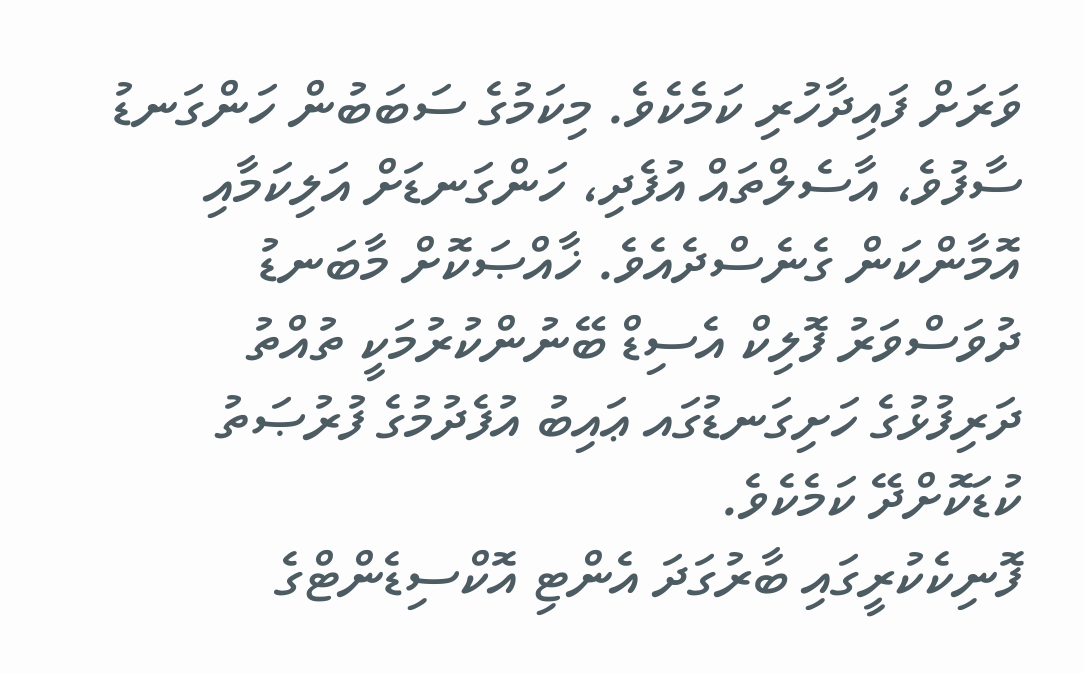ވަރަށް ފައިދާހުރި ކަމެކެވެ. މިކަމުގެ ސަބަބުން ހަންގަނޑު ސާފުވެ، އާސެލްތައް އުފެދި، ހަންގަނޑަށް އަލިކަމާއި އޮމާންކަން ގެނެސްދެއެވެ. ޚާއްޞަކޮށް މާބަނޑު ދުވަސްވަރު ފޮލިކް އެސިޑް ބޭނުންކުރުމަކީ ތުއްތު ދަރިފުޅުގެ ހަށިގަނޑުގައ ޢައިބު އުފެދުމުގެ ފުރުޞަތު ކުޑަކޮށްދޭ ކަމެކެވެ.
ފޮނިކެކުރީގައި ބާރުގަދަ އެންޓި އޮކްސިޑެންޓްގެ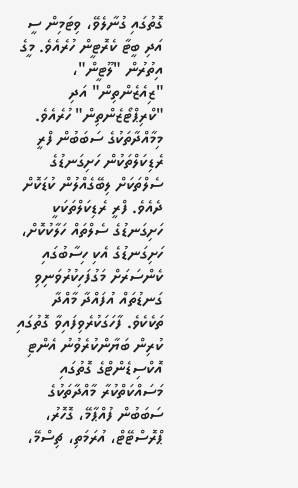ގޮތުގައި ގުނާލެވޭ، ވިޓަމިން ސީ އަދި ބީޓާ ކެރޮޓީން ހުރެއެވެ. މީގެ އިތުރުން "ލޫޓީން"، "ޒިއެޒެންތިން" އަދި "ކްރިޕްޓޯޒެންތިން" ހުރެއެވެ. މިމާއްދާތަކުގެ ސަބަބުން ފްރީ ރެޑިކަލްތަކުން ހަށިގަނޑުގެ ސެލްތަކަށް ލިބޭގެއްލުން ކުޑަކޮށް ދެއެވެ. ފްރީ ރެޑިކަލްތަކަކީ ހަށިގަނޑުގެ ސެލްތައް ހަލާކުކޮށް، ހަށިގަނޑުގެ އެކި ހިސާބުގައި ކެންސަރަށް މަގުފަހިކުރުވަނިވި ގަނޑުތައް އުފައްދާ މާއްދާ ތަކެކެވެ. ފާހަގަކުރެވިފައިވާ ގޮތުގައި ކުރިން ބަޔާންކުރެވުނު އެންޓި އޮކްސިޑެންޓްގެ ގޮތުގައި މަސައްކަތްކުރާ މާއްދާތަކުގެ ސަބަބުން ފުއްޕާމޭ، ގޮހޮރު، ޕްރޮސްޓޭޓް، އުރަމަތި، ޗިސްމޭ،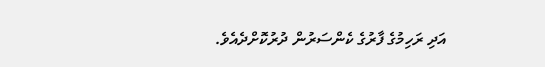އަދި ރަހިމުގެ ފާރުގެ ކެންސަރުން ދުރުކޮށްދެއެވެ.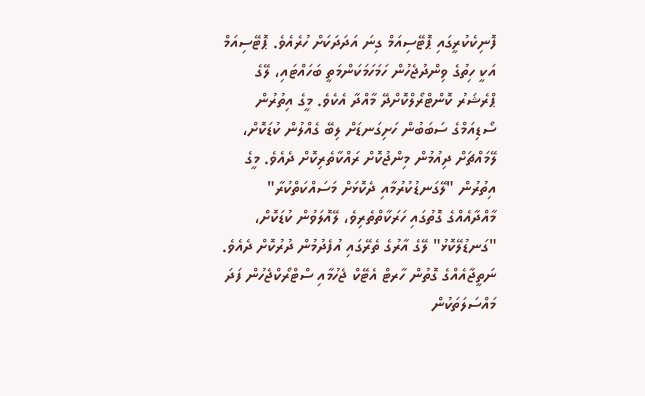ފޮނިކެކުރީގައި ޕޮޓޭސިއަމް ގިނަ އަދަދަކަށް ހުރެއެވެ. ޕޮޓޭސިއަމް އަކީ ހިތުގެ ވިންދުޖެހުން ހަމަހަމަކަންމަތީ ބަހައްޓައި، ލޭގެ ޕްރެޝަރު ކޮންޓްރޯލްކޮށްދޭ މާއްދާ އެކެވެ. މީގެ އިތުރުން ސޯޑިއަމްގެ ސަބަބުން ހަށިގަނޑަށް ލިބޭ ގެއްލުން ކުޑަކޮށް، ލޭމައްޗަށް ދިއުމުން މިންޖުކޮށް ރައްކާތެރިކޮށް ދެއެވެ. މީގެ އިތުރުން "ލޭގަނޑުކުރުމާއި ދެކޮޅަށް މަސައްކަތްކުރާ" މާއްދާއެއްގެ ގޮތުގައި ހަރަކާތްތެރިވެ، ލޭއޮލަވުން ކުޑަކޮށް، "ގަނޑުލޭކޮޅު" ލޭގެ އާރުގެ ތެރޭގައި އުފެދުމުން ދުރުކޮށް ދެއެވެ. ނަތީޖާއެއްގެ ގޮތުން ހާރޓް އެޓޭކް ޖެހުމާއި ސްޓްރޯކްޖެހުން ފަދަ މައްސަލަތަކުން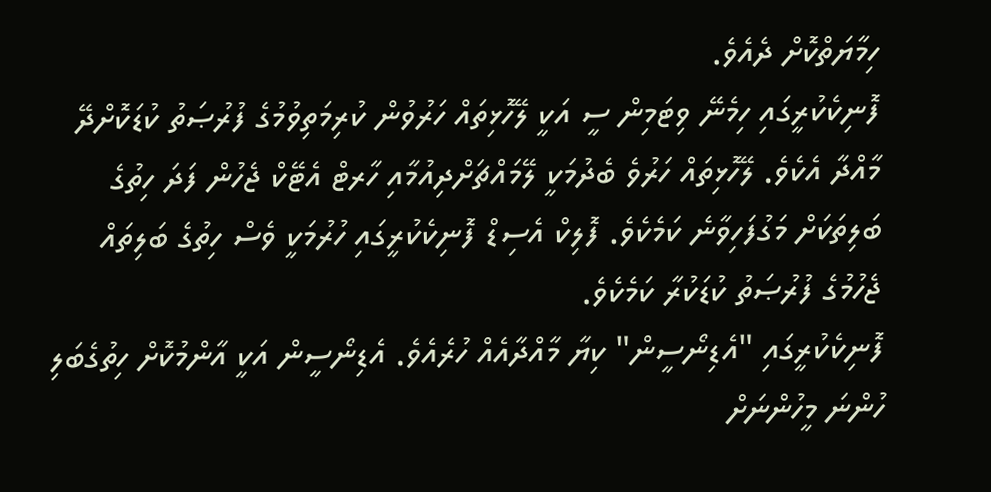ހިމާޔަތްކޮށް ދެއެވެ.
ފޮނިކެކުރީގައި ހިމެނޭ ވިޓަމިން ސީ އަކީ ލޭހޮޅިތައް ހަރުވުން ކުރިމަތިވުމުގެ ފުރުޞަތު ކުޑަކޮށްދޭ މާއްދާ އެކެވެ. ލޭހޮޅިތައް ހަރުވެ ބެދުމަކީ ލޭމައްޗަށްދިއުމާއި ހާރޓް އެޓޭކް ޖެހުން ފަދަ ހިތުގެ ބަލިތަކަށް މަގުފަހިވާނެ ކަމެކެވެ. ފޮލިކް އެސިޑް ފޮނިކެކުރީގައި ހުރުމަކީ ވެސް ހިތުގެ ބަލިތައް ޖެހުމުގެ ފުރުޞަތު ކުޑަކުރާ ކަމެކެވެ.
ފޮނިކެކުރީގައި "އެޑިނޯސީން" ކިޔާ މާއްދާއެއް ހުރެއެވެ. އެޑިނޯސީން އަކީ އާންމުކޮށް ހިތުގެބަލި ހުންނަ މީހުންނަށް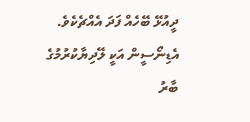ދީއުޅޭ ބޭހެއް ފަދަ އެއްޗެކެވެ. އެޑިނޯސީން އަކީ ލޭދިޔާކުރުމުގެ ބާރު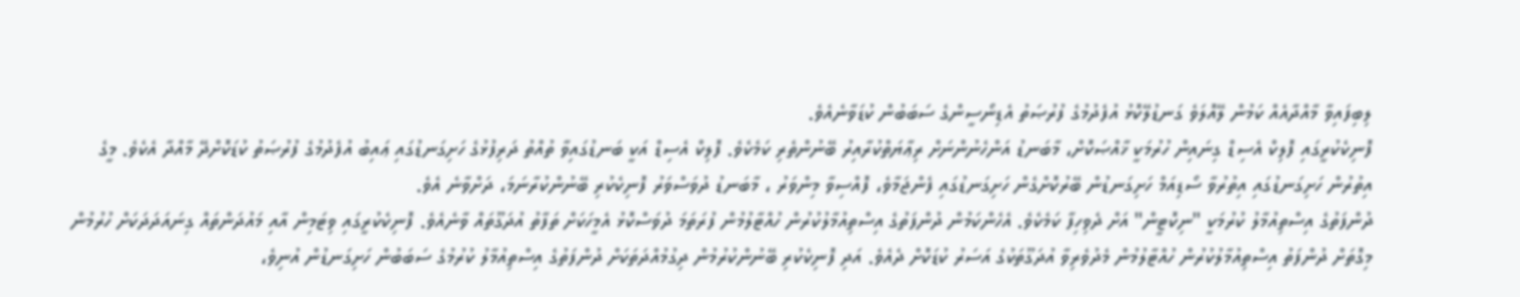ލިބިފައިވާ މާއްދާއެއް ކަމުން ލޭއޮލަވެ ގަނޑުލޭކޮޅު އުފެދުމުގެ ފުރުޞަތު އެޑިނޯސީންގެ ސަބަބުން ކުޑަވާނެއެވެ.
ފޮނިކެކުރީގައި ފޮލިކް އެސިޑް ގިނައިން ހުރުމަކީ ޚާއްޞަކޮށް، މާބަނޑު އަންހެނުންނަށް ރިޢާޔަތްކުރާއިރު ބޭނުންތެރި ކަމެކެވެ. ފޮލިކް އެސިޑް އަކީ ބަނޑުގައިވާ ތުއްތު ދަރިފުޅުގެ ހަށިގަނޑުގައި ޢައިބު އުފެދުމުގެ ފުރުޞަތު ކުޑަކޮށްދޭ މާއްދާ އެކެވެ. މީގެ އިތުރުން ހަށިގަނޑުގައި އިތުރުވާ ސޯޑިއަމް ހަށިގަނޑުން ބޭރުކޮށްގެން ހަށިގަނޑުގައި ފެންޖަމާވެ، ފޮއްސިވާ މިންވަރު ، މާބަނޑު ދުވަސްވަރު ފޮނިކެކުރި ބޭނުންކުރާނަމަ، ދަށްވާނެ އެވެ.
ދުންފަތުގެ އިސްތިއުމާލު ކުރުމަކީ "ނިކޮޓީން" އަށް ދެވިހިފާ ކަމެކެވެ. އެހެންކަމުން ދުންފަތުގެ އިސްތިއުމާލުކުރުން ހުއްޓާލުމުން ފުރަތަމަ ދުވަސްކޮޅު އެމީހަކަށް ތަފާތު އުދަގޫތައް ވާނެއެވެ. ފޮނިކެކުރީގައި ވިޓަމިން އާއި މައުދަންތައް ގިނައަދަދަކަށް ހުރުމުން މިގޮތަށް ދުންފަތު އިސްތިއުމާލުކުރުން ހުއްޓާލުމުން މެދުވެރިވާ އުދަގޫތަކުގެ އަސަރު ކުޑަކޮށް ދެއެވެ. އަދި ފޮނިކެކުރި ބޭނުންކުރުމުން ދިގުމުއްދަތަކަށް ދުންފަތުގެ އިސްތިއުމާލު ކުރުމުގެ ސަބަބުން ހަށިގަނޑުން އުނިވެ،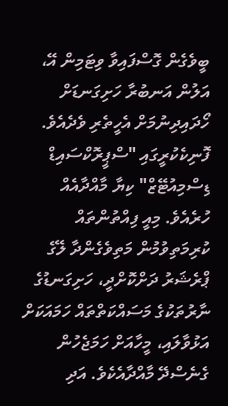ބީވެގެން ގޮސްފައިވާ ވިޓަމިން އޭ، އަލުން އަނބުރާ ހަށިގަނޑަށް ހޯދައިދިނުމަށް އެހީތެރި ވެދެއެވެ.
ފޮނިކެކުރީގައި "ސްޕީރޮކްސައިޑް ޑިސްމިއުޓޭޒް" ކިޔާ މާއްދާއެއް ހުރެއެވެ. މިއީ ފިއްތުންތައް ކުރިމަތިވުމުން މަތިވެގެންދާ ލޭގެ ޕްރެޝަރު ދަށްކޮށްދީ، ހަށިގަނޑުގެ ނާރުތަކުގެ މަސައްކަތްތައް ހަމައަކަށް އަޅުވާލައި، މީހާއަށް ހަމަޖެހުން ގެނެސްދޭ މާއްދާއެކެވެ. އަދި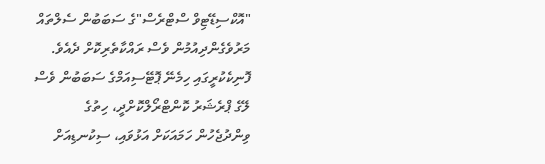"އޮކްސިޑޭޓިވް ސްޓްރެސް"ގެ ސަބަބުން ސެލްތައް މަރުވެގެންދިއުމުން ވެސް ރައްކާތެރިކޮށް ދެއެވެ. ފޮނިކެކުރީގައި ހިމެނޭ ޕޮޓޭސިއަމްގެ ސަބަބުން ވެސް ލޭގެ ޕްރެޝަރު ކޮންޓްރޯލްކޮށްދީ، ހިތުގެ ވިންދުޖެހުން ހަމައަކަށް އަޅުވައި، ސިކުނޑިއަށް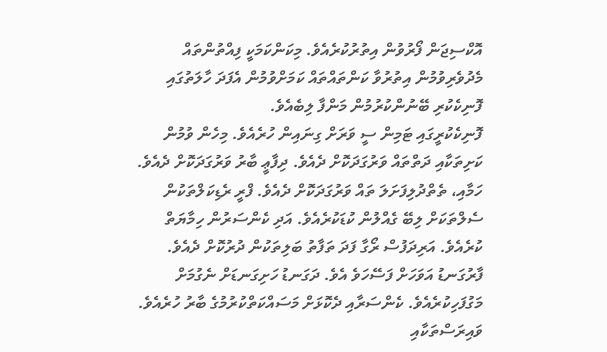އޮކްސިޖަން ފޯރުވުން އިތުރުކުރެއެވެ. މިކަންކަމަކީ ފިއްތުންތައް މެދުވެރިވުމުން އިތުރުވާ ކަންތައްތައް ކަމަށްވުމުން އެފަދަ ހާލަތުގައި ފޮނިކެކުރި ބޭނުންކުރުމުން މަންފާ ލިބެއެވެ.
ފޮނިކެކުރީގައި ޓަމިން ސީ ވަރަށް ގިނައިން ހުރެއެވެ. މިހެން ވުމުން ކަށިތަކާއި ދަތްތައް ވަރުގަދަކޮށް ދެއެވެ. ދިފާޢީ ބާރު ވަރުގަދަކޮށް ދެއެވެ. ހަމާއި، ތެތްދުލިފަށަލަ ތައް ވަރުގަދަކޮށް ދެއެވެ. ފްރީ ރެޑިކަލްތަކުން ސެލްތަކަށް ލިބޭ ގެއްލުން ކުޑަކުރެއެވެ. އަދި ކެންސަރުން ހިމާޔަތް ކުރެއެވެ. އަރިދަފުސް ރޯގާ ފަދަ ތަފާތު ބަލިތަކުން ދުރުކޮށް ދެއެވެ. ފާރުގަނޑު އަވަހަށް ފަސޭހަވެ އެވެ. ދަގަނޑު ހަށިގަނޑަށް ނެގުމަށް މަގުފަހިކުރެއެވެ. ކެންސަރާއި ދެކޮޅަށް މަސައްކަތްކުރުމުގެ ބާރު ހުރެއެވެ. ވައިރަސްތަކާއި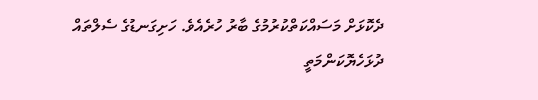ދެކޮޅަށް މަސައްކަތްކުރުމުގެ ބާރު ހުރެއެވެ. ހަށިގަނޑުގެ ސެލްތައް ދުޅަހެޔޮކަންމަތީ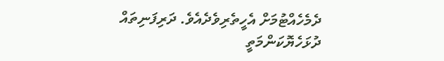ދެމެހެއްޓުމަށް އެހީތެރިވެދެއެވެ. ދަރިފަނިތައް ދުޅަހެޔޮކަންމަތީ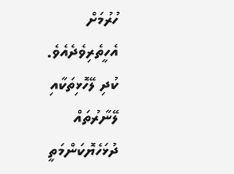ހުރުމަށް އެހީތެރިވެދެއެވެ. ކުދި ލޭހޮޅިތަކާއި ލޭނާރުތައް ދުޅަހެޔޮކަންމަތީ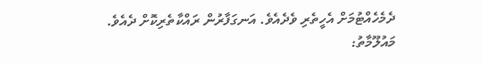ދެމެހެއްޓުމަށް އެހީތެރި ވެދެއެވެ. އަނގަފާރުން ރައްކާތެރިކޮށް ދެއެވެ.
މައުލޫމާތު: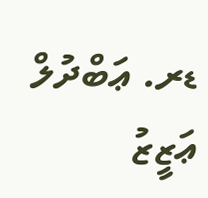ޑރ. ޢަބްދުލް ޢަޒީޒު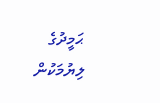ޙަމީދުގެ ލިޔުމަކުން